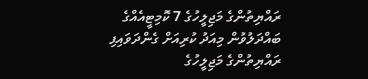ރައްޔިތުންގެ މަޖިލީހުގެ 7 ކޮމިޓީއެއްގެ ބައްދަލުވުން މިއަދު ކުރިއަށް ގެންދަވައިފި
ރައްޔިތުންގެ މަޖިލީހުގެ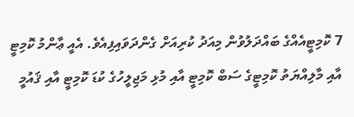7 ކޮމިޓީއެއްގެ ބައްދަލުވުން މިއަދު ކުރިއަށް ގެންދަވައިފިއެވެ. އެއީ ޢާންމު ކޮމިޓީ އާއި މާލިއްޔަތު ކޮމިޓީގެ ސަބް ކޮމިޓީ އާއި މުޅި މަޖިލީހުގެ ކުޑަ ކޮމިޓީ އާއި ޤައުމީ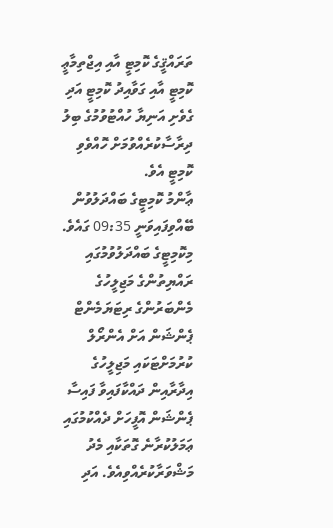ތަރައްޤީގެ ކޮމިޓީ އާއި އިޖްތިމާޢީ ކޮމިޓީ އާއި ގަވާއިދު ކޮމިޓީ އަދި ގެވެށި އަނިޔާ ހުއްޓުވުމުގެ ބިލު ދިރާސާކުރެއްވުމަށް ހޮއްވެވި ކޮމިޓީ އެވެ.
ޢާންމު ކޮމިޓީގެ ބައްދަލުވުން ބޭއްވިފައިވަނީ 09:35 ގައެވެ. މިކޮމިޓީގެ ބައްދަލުވުމުގައި ރައްޔިތުންގެ މަޖިލީހުގެ މެންބަރުންގެ ރިޓަޔަމެންޓް ޕެންޝަން އަށް އެންރޯލް ކުރުމަށްޓަކައި މަޖިލީހުގެ އިދާރާއިން ދައްކާފައިވާ ފައިސާ ޕެންޝަން އޮފީހަށް ދެއްކުމުގައި ޢަމަލުކުރާނެ ގޮތަކާއި މެދު މަޝްވަރާކުރެއްވިއެވެ. އަދި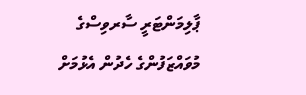ޕާލިމަންޓަރީ ސާރވިސްގެ މުވައްޒަފުންގެ ހެދުން އެޅުމަށް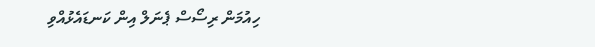ހިއުމަން ރިސޯސް ޕެނަލް އިން ކަނޑައެޅުއްވި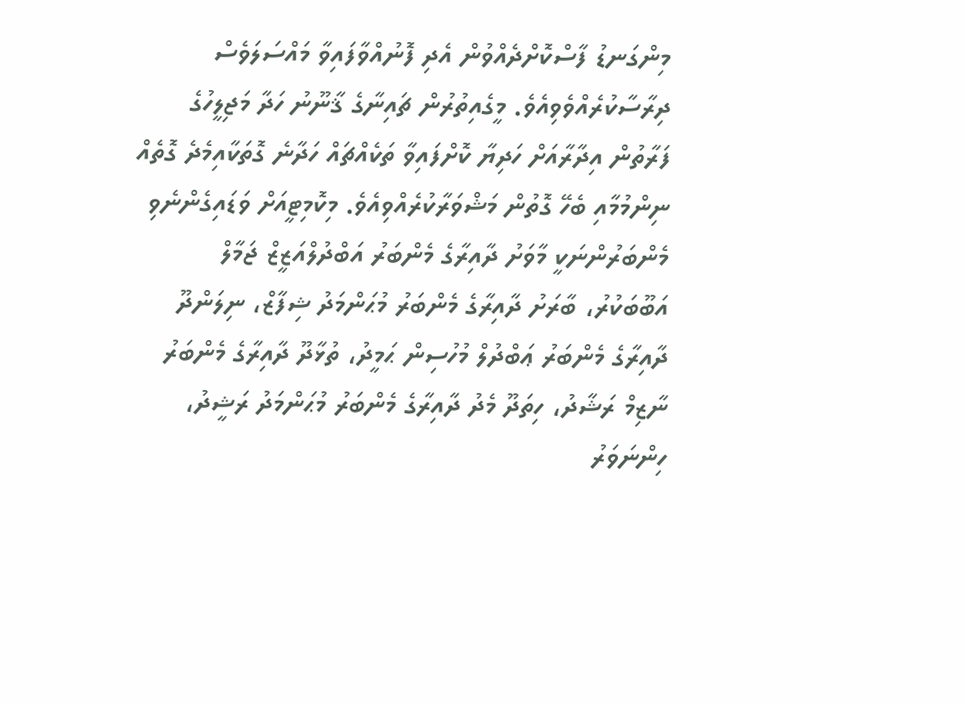މިންގަނޑު ފާސްކޮށްދެއްވުން އެދި ފޮނުއްވާފައިވާ މައްސަލަވެސް ދިރާސާކުރެއްވެވިއެވެ. މީގެއިތުރުން ޗައިނާގެ ޤާނޫނު ހަދާ މަޖިލީހުގެ ފަރާތުން އިދާރާއަށް ހަދިޔާ ކޮށްފައިވާ ތަކެއްޗައް ހަދާނެ ގޮތަކާއިމެދެ ގޮތެއް ނިންމުމާއި ބެހޭ ގޮތުން މަޝްވަރާކުރެއްވިއެވެ. މިކޮމިޓީއަށް ވަޑައިގެންނެވި މެންބަރުންނަކީ މާވަށު ދާއިރާގެ މެންބަރު އަބްދުލްއަޒީޒް ޖަމާލް އަބޫބަކުރު، ބާރަށު ދާއިރާގެ މެންބަރު މުޙަންމަދު ޝިފާޒް، ނިލަންދޫ ދާއިރާގެ މެންބަރު ޢަބްދުލް މުހުސިން ޙަމީދު، ތުޅާދޫ ދާއިރާގެ މެންބަރު ނާޒިމް ރަޝާދު، ހިތަދޫ މެދު ދާއިރާގެ މެންބަރު މުޙަންމަދު ރަޝީދު، ހިންނަވަރު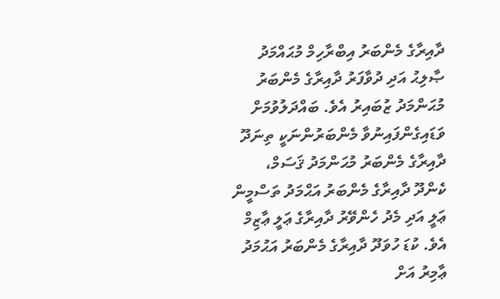ދާއިރާގެ މެންބަރު އިބްރާހިމް މުޙައްމަދު ޞާލިޙު އަދި ދުވާފަރު ދާއިރާގެ މެންބަރު މުޙަންމަދު ޒުބައިރު އެވެ. ބައްދަލުވުމަށް ވަޑައިގެންފައިނުވާ މެންބަރުންނަކީ ތިނަދޫ ދާއިރާގެ މެންބަރު މުޙަންމަދު ޤަސަމް، ކެންދޫ ދާއިރާގެ މެންބަރު އަޙްމަދު ތަސްމީން ޢަލީ އަދި މެދު ހެންވޭރު ދާއިރާގެ ޢަލީ ޢާޒިމް އެވެ. ކުޑަ ހުވަދޫ ދާއިރާގެ މެންބަރު އަޙުމަދު ޢާމިރު އަށް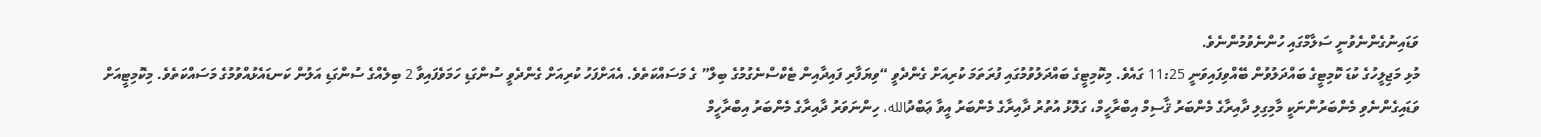ވަޑައިނުގެންނެވުނީ ސަލާމްގައި ހުންނެވުމުންނެވެ.
މުޅި މަޖިލީހުގެ ކުޑަ ކޮމިޓީގެ ބައްދަލުވުން ބޭއްވިފައިވަނީ 11:25 ގައެވެ. މިކޮމިޓީގެ ބައްދަލުވުމުގައި ފުރަތަމަ ކުރިއަށް ގެންދެވީ “ވިޔަފާރި ފައިދާއިން ޓެކްސްނެގުމުގެ ބިލް” ގެ މަސައްކަތެވެ. އެއަށްފަހު ކުރިއަށް ގެންދެވީ ސުންގަޑި ހަމަވެފައިވާ 2 ބިލެއްގެ ސުންގަޑި އަލުން ކަނޑައެޅުއްވުމުގެ މަސައްކަތެވެ. މިކޮމިޓީއަށް ވަޑައިގެންނެވި މެންބަރުންނަކީ މާމިގިލި ދާއިރާގެ މެންބަރު ޤާސިމް އިބްރާހީމް، ގަލޮޅު އުތުރު ދާއިރާގެ މެންބަރު އީވާ ޢަބްދުالله، ހިންނަވަރު ދާއިރާގެ މެންބަރު އިބްރާހީމް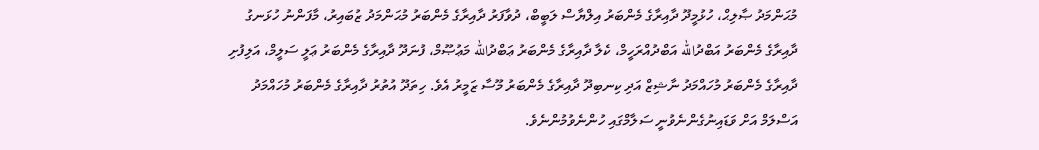މުޙަންމަދު ޞާލިޙް، ހުޅުމީދޫ ދާއިރާގެ މެންބަރު އިލްޔާސް ލަބީބް، ދުވާފަރު ދާއިރާގެ މެންބަރު މުޙަންމަދު ޒުބައިރު، މާފަންނު ހުޅަނގު ދާއިރާގެ މެންބަރު އަބްދުالله އަބްދުއްރަހީމް، ކެލާ ދާއިރާގެ މެންބަރު ޢަބްދުالله މަޢުޞޫމް، ފުނަދޫ ދާއިރާގެ މެންބަރު ޢަލީ ސަލީމް، އަލިފުށި ދާއިރާގެ މެންބަރު މުހައްމަދު ނާޝިޒް އަދި ކިނބިދޫ ދާއިރާގެ މެންބަރު މޫސާ ޒަމީރު އެވެ. ހިތަދޫ އުތުރު ދާއިރާގެ މެންބަރު މުހައްމަދު އަސްލަމް އަށް ވަޑައިނުގެންނެވުނީ ސަލާމްގައި ހުންނެވުމުންނެވެ.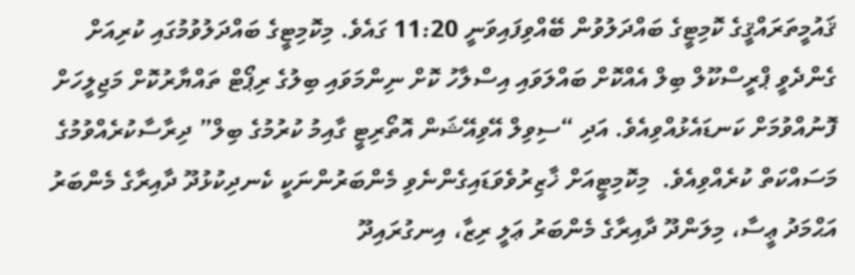ޤައުމީތަރައްޤީގެ ކޮމިޓީގެ ބައްދަލުވުން ބޭއްވިފައިވަނީ 11:20 ގައެވެ. މިކޮމިޓީގެ ބައްދަލުވުމުގައި ކުރިއަށް ގެންދެވީ ޕްރީސްކޫލް ބިލް އެއްކޮށް ބައްލަވައި އިސްލާހު ކޮށް ނިންމަވައި ބިލުގެ ރިޕޯޓް ތައްޔާރުކޮށް މަޖިލީހަށް ފޮނުއްވުމަށް ކަނޑައެޅުއްވިއެވެ. އަދި “ސިވިލް އޭވިއޭޝަން އޮތޯރިޓީ ގާއިމު ކުރުމުގެ ބިލް” ދިރާސާކުރެއްވުމުގެ މަސައްކަތް ކުރެއްވިއެވެ.  މިކޮމިޓީއަށް ޚާޒިރުވެވަޑައިގެންނެވި މެންބަރުންނަކީ ކެނދިކުޅުދޫ ދާއިރާގެ މެންބަރު އަޙްމަދު ޢީސާ، މިލަންދޫ ދާއިރާގެ މެންބަރު ޢަލީ ރިޒާ، އިނގުރައިދޫ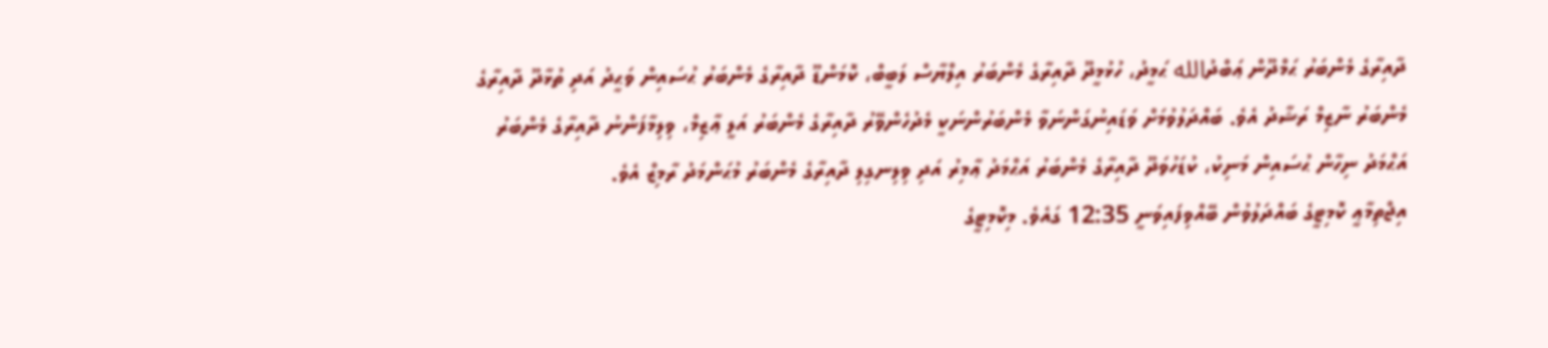ދާއިރާގެ މެންބަރު ޙަމްދޫން ޢަބްދުالله ޙަމީދު، ހުޅުމީދޫ ދާއިރާގެ މެންބަރު އިލްޔާސް ލަބީބް، ކޮމަންޑޫ ދާއިރާގެ މެންބަރު ޙުސައިން ވަޙީދު އަދި ތުޅާދޫ ދާއިރާގެ މެންބަރު ނާޒިމް ރަޝާދު އެވެ. ބައްދަލުވުމަށް ވަޑައިނުގަންނަވާ މެންބަރުންނަކީ މެދުހެންވޭރު ދާއިރާގެ މެންބަރު އަލީ ޢާޒިމް، ވިލިމާފަންނު ދާއިރާގެ މެންބަރު އަޙްމަދު ނިހާން ޙުސައިން މަނިކު، ކުޑަހުވަދޫ ދާއިރާގެ މެންބަރު އަޙްމަދު ޢާމިރު އަދި ވިލިނގިލި ދާއިރާގެ މެންބަރު މުޙަންމަދު ރާމިޒް އެވެ.
އިޖްތިމާޢީ ކޮމިޓީގެ ބައްދަލުވުން ބޭއްވިފައިވަނީ 12:35 ގައެވެ. މިކޮމިޓީގެ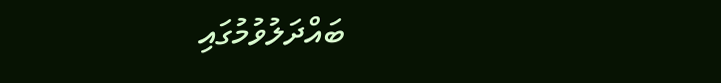ބައްދަލުވުމުގައި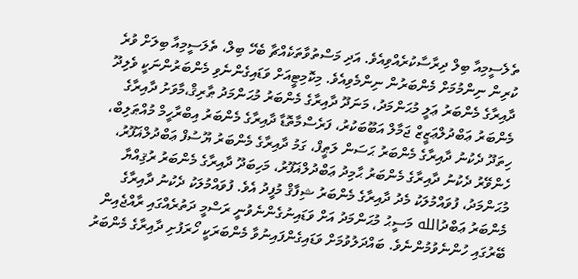ތެލެސީމިއާ ބިލް ދިރާސާކުރެއްވިއެވެ. އަދި މަސްތުވާތަކެއްޗާ ބެހޭ ބިލް، ތެލަސީމިއާ ބިލަށް ވުރެ ކުރިން ނިންމުމަށް މެންބަރުން ނިންމެވިއެވެ. މިކޮމިޓީއަށް ވަޑައިގެންނެވި މެންބަރުންނަކީ ވެލިދޫ ދާއިރާގެ މެންބަރު ޢަލީ މުޙަންމަދު، މަނަދޫ ދާއިރާގެ މެންބަރު މުޙަންމަދު ޠާރިޤް،މާވަށު ދާއިރާގެ މެންބަރު ޢަބްދުލްޢަޒީޒް ޖަމާލް އަބޫބަކުރު، ފަރެސްމާތޮޑާ ދާއިރާގެ މެންބަރު އިބްރާހީމް މުއްޠަލިބް، ހިތަދޫ ދެކުނު ދާއިރާގެ މެންބަރު ޙަސަން ލަޠީފް، ގަމު ދާއިރާގެ މެންބަރު ޔޫސުފް ޢަބްދުލްޣަފޫރު، ހެންވޭރު ދެކުނު ދާއިރާގެ މެންބަރު ޙާމިދު ޢަބްދުލްޣަފޫރު، މަހިބަދޫ ދާއިރާގެ މެންބަރު ރުޤިއްޔާ މުޙަންމަދު، ފުވައްމުލަކު މެދު ދާއިރާގެ މެންބަރު ޝިފާޤް މުފީދު އެވެ. ފުވައްމުލަކު ދެކުނު ދާއިރާގެ މެންބަރު ޢަބްދުالله މަސީޙު މުޙަންމަދު އަށް ވަޑައިނުގެންނެވުނީ ރަސްމީ ދަތުރެއްގައި ރާއްޖެއިން ބޭރުގައި ހުންނެވުމުންނެވެ. ބައްދަލުވުމަށް ވަޑައިގެންފައިނުވާ މެންބަރަކީ ހޯރަފުށި ދާއިރާގެ މެންބަރު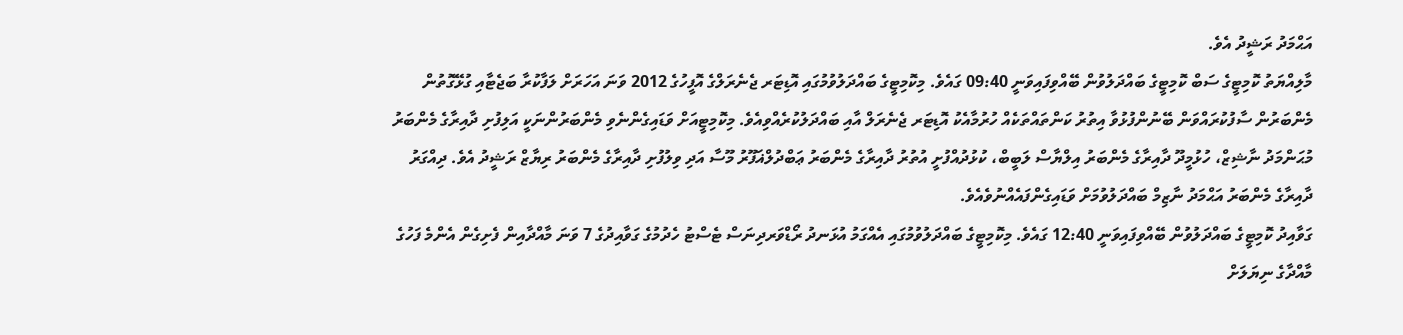އަޙްމަދު ރަޝީދު އެވެ.
މާލިއްޔަތު ކޮމިޓީގެ ސަބް ކޮމިޓީގެ ބައްދަލުވުން ބޭއްވިފައިވަނީ 09:40 ގައެވެ. މިކޮމިޓީގެ ބައްދަލުވުމުގައި އޮޑިޓަރ ޖެނެރަލްގެ އޮފީހުގެ 2012 ވަނަ އަހަރަށް ލަފާކުރާ ބަޖެޓާއި ގުޅޭގޮތުން މެންބަރުން ސާފުކުރައްވަން ބޭނުންފުޅުވާ އިތުރު ކަންތައްތަކެއް ހުރުމާއެކު އޮޑިޓަރ ޖެނެރަލް އާއި ބައްދަލުކުރެއްވިއެވެ. މިކޮމިޓީއަށް ވަޑައިގެންނެވި މެންބަރުންނަކީ އަލިފުށި ދާއިރާގެ މެންބަރު މުޙަންމަދު ނާޝިޒް، ހުޅުމީދޫ ދާއިރާގެ މެންބަރު އިލްޔާސް ލަބީބް، ކުޅުދުއްފުށީ އުތުރު ދާއިރާގެ މެންބަރު ޢަބްދުލްޣަފޫރު މޫސާ އަދި ވިލުފުށި ދާއިރާގެ މެންބަރު ރިޔާޒް ރަޝީދު އެވެ. ދިއްގަރު ދާއިރާގެ މެންބަރު އަޙްމަދު ނާޒިމް ބައްދަލުވުމަށް ވަޑައިގެންފައެއްނުވެއެވެ.
ގަވާއިދު ކޮމިޓީގެ ބައްދަލުވުން ބޭއްވިފައިވަނީ 12:40 ގައެވެ. މިކޮމިޓީގެ ބައްދަލުވުމުގައި އެއްގަމު އުޅަނދު ރޯޑްވަރދިނަސް ޓެސްޓު ހެދުމުގެ ގަވާއިދުގެ 7 ވަނަ މާއްދާއިން ފެށިގެން އެންމެ ފަހުގެ މާއްދާގެ ނިޔަލަށް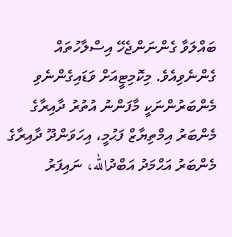ބައްލަވާ ގެންނަންޖެހޭ އިސްލާހުތައް ގެންނެވިއެވެ. މިކޮމިޓީއަށް ވަޑައިގެންނެވި މެންބަރުންނަކީ މާފަންނު އުތުރު ދާއިރާގެ މެންބަރު އިމްތިޔާޒް ފަޙުމީ، އިހަވަންދޫ ދާއިރާގެ މެންބަރު އަޙްމަދު އަބްދުالله، ނައިފަރު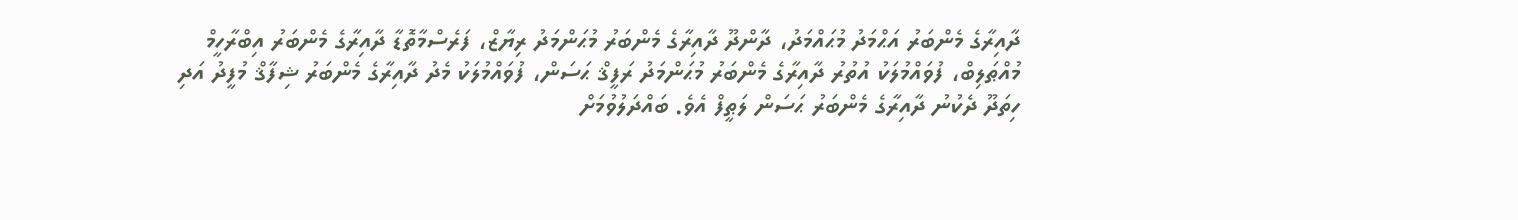ދާއިރާގެ މެންބަރު އަޙްމަދު މުޙައްމަދު، ދާންދޫ ދާއިރާގެ މެންބަރު މުޙަންމަދު ރިޔާޒް، ފަރެސްމާތޮޑާ ދާއިރާގެ މެންބަރު އިބްރާހީމް މުއްޠަލިބް، ފުވައްމުލަކު އުތުރު ދާއިރާގެ މެންބަރު މުޙަންމަދު ރަފީޤް ޙަސަން، ފުވައްމުލަކު މެދު ދާއިރާގެ މެންބަރު ޝިފާޤް މުފީދު އަދި ހިތަދޫ ދެކުނު ދާއިރާގެ މެންބަރު ޙަސަން ލަޠީފް އެވެ. ބައްދަލުވުމަށް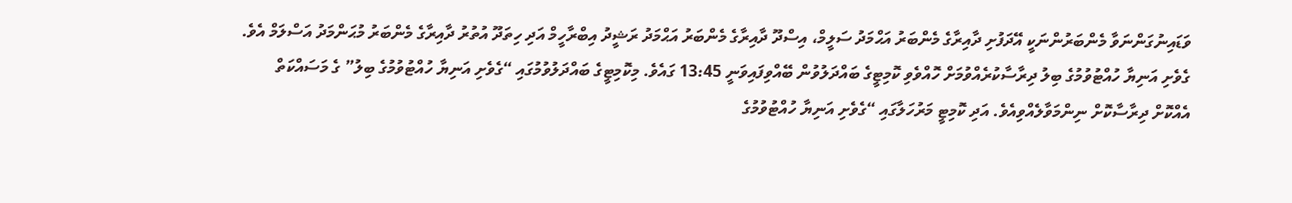ވަޑައިނުގަންނަވާ މެންބަރުންނަކީ އޭދަފުށި ދާއިރާގެ މެންބަރު އަޙްމަދު ސަލީމް، އިސްދޫ ދާއިރާގެ މެންބަރު އަޙްމަދު ރަޝީދު އިބްރާހީމް އަދި ހިތަދޫ އުތުރު ދާއިރާގެ މެންބަރު މުޙަންމަދު އަސްލަމް އެވެ.
ގެވެށި އަނިޔާ ހުއްޓުވުމުގެ ބިލު ދިރާސާކުރެއްވުމަށް ހޮއްވެވި ކޮމިޓީގެ ބައްދަލުވުން ބޭއްވިފައިވަނީ 13:45 ގައެވެ. މިކޮމިޓީގެ ބައްދަލުވުމުގައި “ގެވެށި އަނިޔާ ހުއްޓުވުމުގެ ބިލު” ގެ މަސައްކަތް އެއްކޮށް ދިރާސާކޮށް ނިންމަވާލެއްވިއެވެ. އަދި ކޮމިޓީ މަރުހަލާގައި “ގެވެށި އަނިޔާ ހުއްޓުވުމުގެ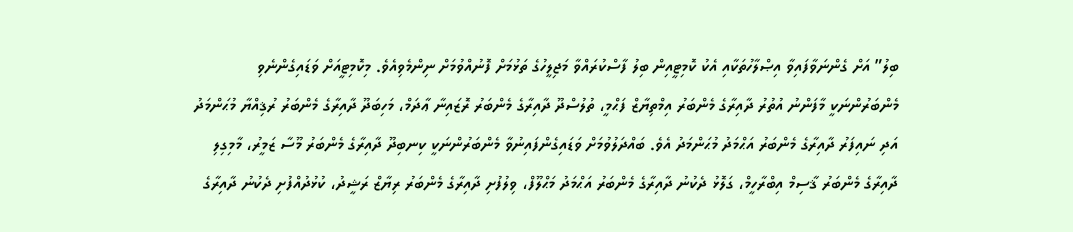ބިލު” އަށް ގެންނަވާފައިވާ އިޞްލާހުތަކާއި އެކު ކޮމިޓީއިން ބިލު ފާސްކުރައްވާ މަޖިލީހުގެ ތަޅުމަށް ފޮނުއްވުމަށް ނިންމެވިއެވެ. މިކޮމިޓީއަށް ވަޑައިގެންނެވި މެންބަރުންނަކީ މާފަންނު އުތުރު ދާއިރާގެ މެންބަރު އިމްތިޔާޒް ފަޙްމީ، ތުލުސްދޫ ދާއިރާގެ މެންބަރު ރޮޒައިނާ ޢާދަމް، މަހިބަދޫ ދާއިރާގެ މެންބަރު ރުޤިއްޔާ މުޙަންމަދު އަދި ނައިފަރު ދާއިރާގެ މެންބަރު އަޙްމަދު މުޙަންމަދު އެވެ. ބައްދަލުވުމަށް ވަޑައިގެންފައިނުވާ މެންބަރުންނަކީ ކިނބިދޫ ދާއިރާގެ މެންބަރު މޫސާ ޒަމީރު، މާމިގިލި ދާއިރާގެ މެންބަރު ޤާސިމް އިބްރާހީމް، ގަލޮޅު ދެކުނު ދާއިރާގެ މެންބަރު އަޙްމަދު މަޙްލޫފް، ވިލުފުށި ދާއިރާގެ މެންބަރު ރިޔާޒް ރަޝީދު، ކުޅުދުއްފުށި ދެކުނު ދާއިރާގެ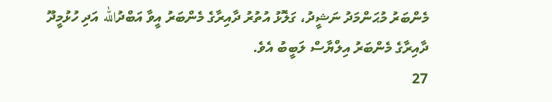މެންބަރު މުޙަންމަދު ނަޝީދު، ގަލޮޅު އުތުރު ދާއިރާގެ މެންބަރު އީވާ އަބްދުالله އަދި ހުޅުމީދޫ ދާއިރާގެ މެންބަރު އިލްޔާސް ލަބީބު އެވެ.
27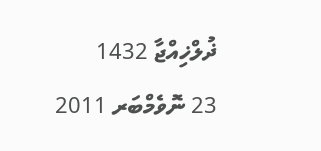ޛުލްޚިއްޖާ 1432
23 ނޮވެމްބަރ 2011